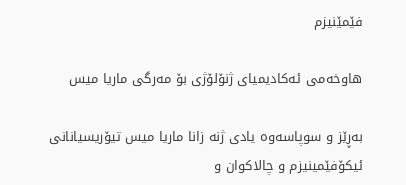فێمێنیزم

هاوخەمی ئەکادیمیای ژنۆلۆژی بۆ مەرگی ماریا میس

بەڕێز و سوپاسەوە یادی ژنە زانا ماریا میس تیۆریسیانانی ئیکۆفێمینیزم و چالاکوان و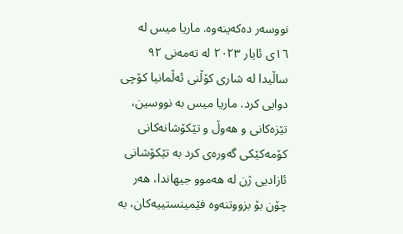نووسەر دەکەینەوە. ماریا میس لە ١٦ی ئایار ٢٠٢٣ لە تەمەنی ٩٢ ساڵیدا لە شاری کۆڵنی ئەڵمانیا کۆچی دوایی کرد. ماریا میس بە نووسین، تێزەکانی و هەوڵ و تێکۆشانەکانی کۆمەکێکی گەورەی کرد بە تێکۆشانی ئازادیی ژن لە هەموو جیهاندا، هەر چۆن بۆ بزووتنەوە فێمینستییەکان، بە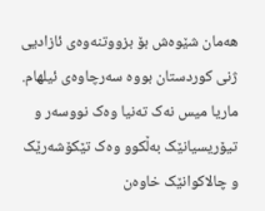هەمان شێوەش بۆ بزووتنەوەی ئازادیی ژنی کوردستان بووە سەرچاوەی ئیلهام. ماریا میس نەک تەنیا وەک نووسەر و تیۆریسیانێک بەڵکوو وەک تێکۆشەرێک و چالاکوانێک خاوەن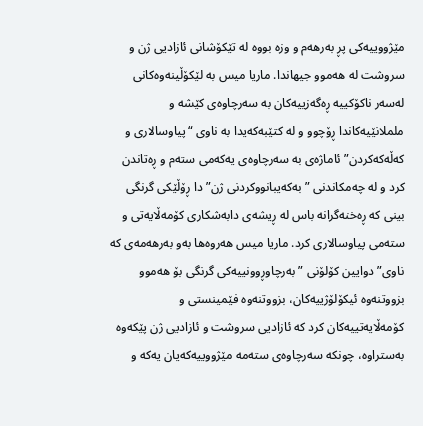مێژووییەکی پڕ بەرهەم و وزە بووە لە تێکۆشانی ئازادیی ژن و سروشت لە هەموو جیهاندا. ماریا میس بە لێکۆڵینەوەکانی لەسەر ناکۆکییە ڕەگەزییەکان بە سەرچاوەی کێشە و ململانێیەکاندا ڕۆچوو و لە کتێبەکەیدا بە ناوی “پیاوسالاری و کەڵەکەکردن” ئاماژەی بە سەرچاوەی یەکەمی ستەم و ڕەتاندن کرد و لە چەمکاندنی ” بەکەیبانووکردنی ژن” دا ڕۆڵێکی گرنگی بینی کە ڕەخنەگرانە باس لە ڕیشەی دابەشکاری کۆمەڵایەتی و ستەمی پیاوسالاری کرد. ماریا میس هەروەها بەو بەرهەمەی کە ناوی” دوایین کۆلۆنی ” بەرچاوڕوونییەکی گرنگی بۆ هەموو بزووتنەوە ئیکۆلۆژییەکان، بزووتنەوە فێمینستی و کۆمەڵایەتییەکان کرد کە ئازادیی سروشت و ئازادیی ژن پێکەوە بەستراوە، چونکە سەرچاوەی ستەمە مێژووییەکەیان یەکە و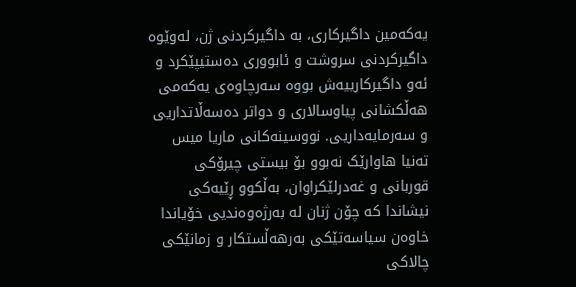یەکەمین داگیرکاری، بە داگیرکردنی ژن، لەوێوە داگیرکردنی سروشت و ئابووری دەستیپێکرد و ئەو داگیرکارییەش بووە سەرچاوەی یەکەمی هەڵکشانی پیاوسالاری و دواتر دەسەڵاتداریی و سەرمایەداریی. نووسینەکانی ماریا میس تەنیا هاوارێک نەبوو بۆ بیستی چیرۆکی قوربانی و غەدرلێکراوان، بەڵکوو ڕێیەکی نیشاندا کە چۆن ژنان لە بەرژەوەندیی خۆیاندا خاوەن سیاسەتێکی بەرهەڵستکار و زمانێکی چالاکی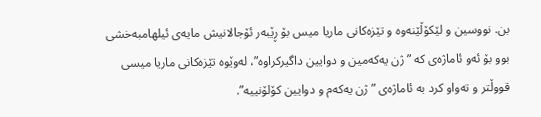بن. نووسین و لێکۆڵێنەوە و تێزەکانی ماریا میس بۆ ڕێبەر ئۆجالانیش مایەی ئیلهامبەخشی بوو بۆ ئەو ئاماژەی کە ” ژن یەکەمین و دوایین داگیرکراوە”، لەوێوە تێزەکانی ماریا میسی قووڵتر و تەواو کرد بە ئاماژەی ” ژن یەکەم و دوایین کۆلۆنییە”.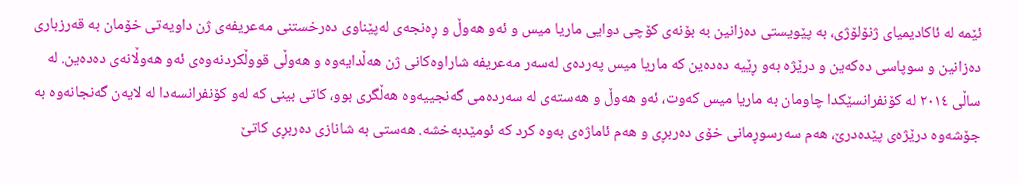ئێمە لە ئاکادیمیای ژنۆلۆژی، بە پێویستی دەزانین بە بۆنەی کۆچی دوایی ماریا میس و ئەو هەوڵ و ڕەنجەی لەپێناوی دەرخستنی مەعریفەی ژن داویەتی خۆمان بە قەرزباری دەزانین و سوپاسی دەکەین و درێژە بەو ڕێیە دەدەین کە ماریا میس پەردەی لەسەر مەعریفە شاراوەکانی ژن هەڵدایەوە و هەوڵی قووڵکردنەوەی ئەو هەوڵانەی دەدەین. لە ساڵی ٢٠١٤ لە کۆنفرانسێکدا چاومان بە ماریا میس کەوت، ئەو هەوڵ و هەستەی لە سەردەمی گەنجییەوە هەڵگری بوو، کاتی بینی کە لەو کۆنفرانسەدا لە لایەن گەنجانەوە بە جۆشەوە درێژەی پێدەدرێ، هەم سەرسوڕمانی خۆی دەربڕی و هەم ئاماژەی بەوە کرد کە ئومێدبەخشە. هەستی بە شانازی دەربڕی کاتێ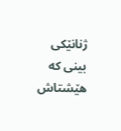ژنانێکی بینی کە هێشتاش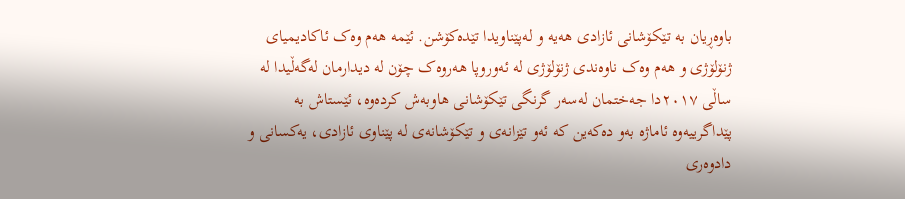باوەڕیان بە تێکۆشانی ئازادی هەیە و لەپێناویدا تێدەکۆشن. ئێمە هەم وەک ئاکادیمیای ژنۆلۆژی و هەم وەک ناوەندی ژنۆلۆژی لە ئەوروپا هەروەک چۆن لە دیدارمان لەگەڵیدا لە ساڵی ٢٠١٧دا جەختمان لەسەر گرنگی تێکۆشانی هاوبەش کردەوە، ئێستاش بە پێداگرییەوە ئاماژە بەو دەکەین کە ئەو تێزانەی و تێکۆشانەی لە پێناوی ئازادی، یەکسانی و دادوەری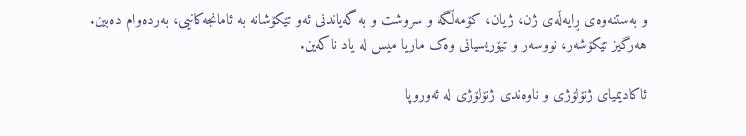و بەستنەوەی ڕایەڵەی ژن، ژیان، کۆمەڵگە و سروشت و بە گەیاندنی ئەو تێکۆشانە بە ئامانجەکانیی، بەردەوام دەبین. هەرگیز تێکۆشەر، نووسەر و تیۆریسیانی وەک ماریا میس لە یاد ناکەین.

ئاکادیمیای ژنۆلۆژی و ناوەندی ژنۆلۆژی لە ئەوروپا